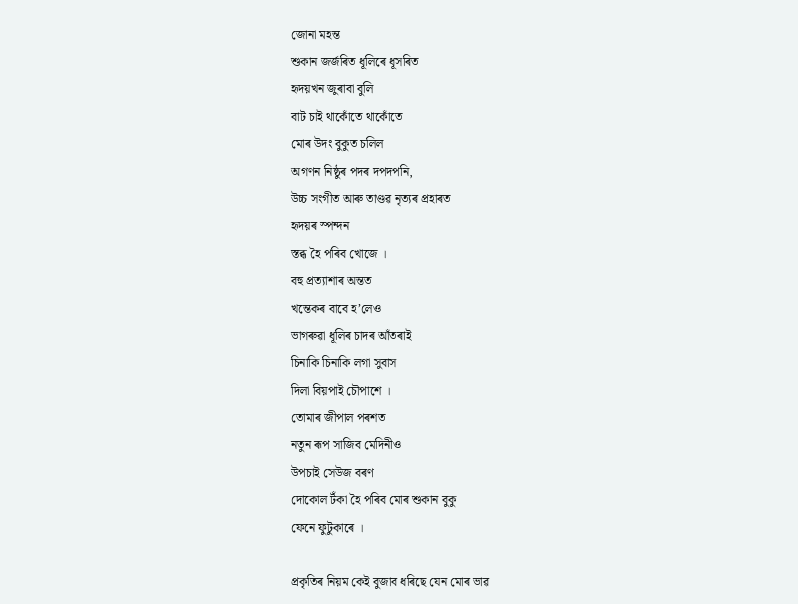জোনা মহন্ত
শুকান জৰ্জৰিত ধূলিৰে ধূসৰিত
হৃদয়খন জুৰাবা বুলি
বাট চাই থাকোঁতে থাকোঁতে
মোৰ উদং বুকুত চলিল
অগণন নিষ্ঠুৰ পদৰ দপদপনি,
উচ্চ সংগীত আৰু তাণ্ডৱ নৃত্যৰ প্ৰহাৰত
হৃদয়ৰ স্পন্দন
স্তব্ধ হৈ পৰিব খোজে ।
বহু প্ৰত্যাশাৰ অন্তত
খন্তেকৰ বাবে হ’লেও
ভাগৰুৱা ধূলিৰ চাদৰ আঁতৰাই
চিনাকি চিনাকি লগা সুবাস
দিলা বিয়পাই চৌপাশে ।
তোমাৰ জীপাল পৰশত
নতুন ৰূপ সাজিব মেদিনীও
উপচাই সেউজ বৰণ
দোকোল টঁকা হৈ পৰিব মোৰ শুকান বুকু
ফেনে ফুটুকাৰে ।

প্ৰকৃতিৰ নিয়ম কেই বুজাব ধৰিছে যেন মোৰ ভাৱ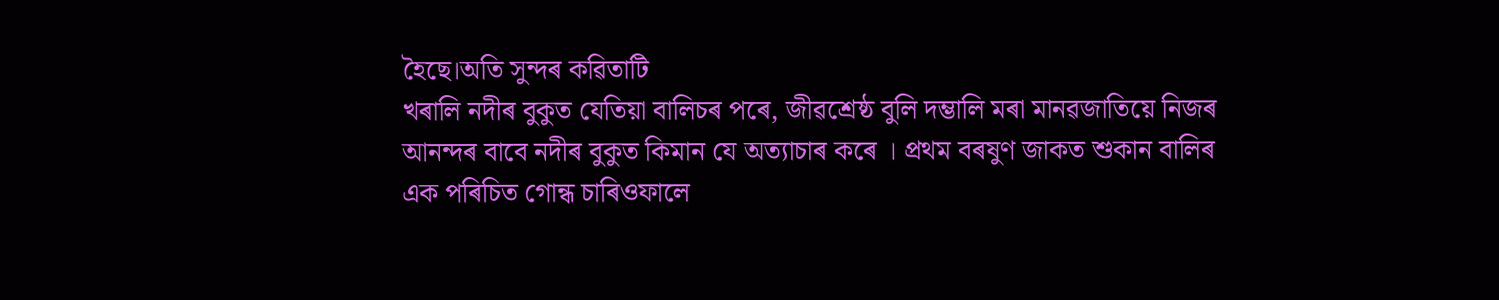হৈছে।অতি সুন্দৰ কৱিতাটি
খৰালি নদীৰ বুকুত যেতিয়া বালিচৰ পৰে, জীৱশ্ৰেষ্ঠ বুলি দম্ভালি মৰা মানৱজাতিয়ে নিজৰ আনন্দৰ বাবে নদীৰ বুকুত কিমান যে অত্যাচাৰ কৰে । প্ৰথম বৰষুণ জাকত শুকান বালিৰ এক পৰিচিত গোন্ধ চাৰিওফালে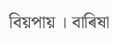বিয়পায় । বাৰিষা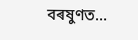বৰষুণত…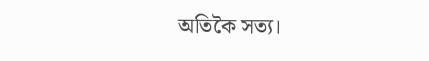অতিকৈ সত্য।